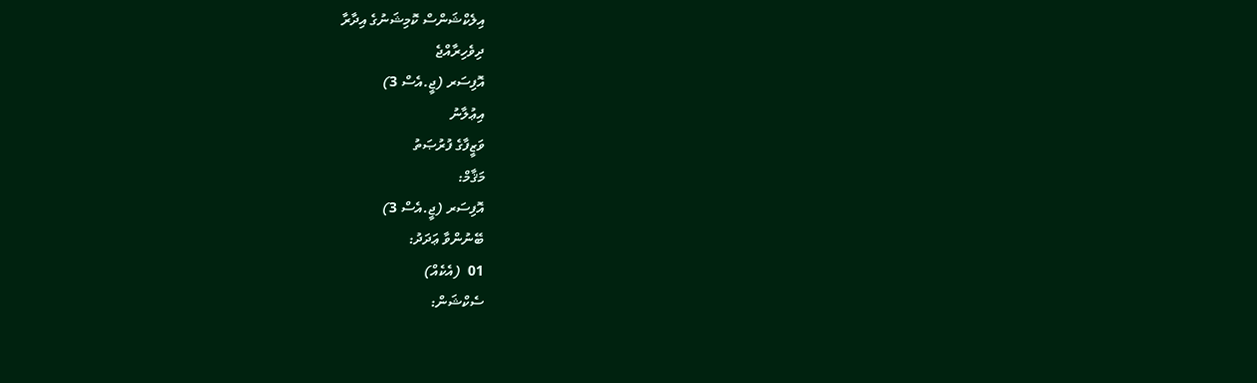އިލެކްޝަންސް ކޮމިޝަނުގެ އިދާރާ
ދިވެހިރާއްޖެ
އޮފިސަރ (ޖީ.އެސް 3)
އިޢުލާނު
ވަޒީފާގެ ފުރުޞަތު
މަޤާމް:
އޮފިސަރ (ޖީ.އެސް 3)
ބޭނުންވާ ޢަދަދު:
01  (އެކެއް)
ސެކްޝަން: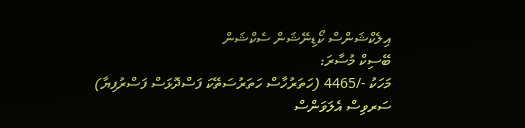އިލެކްޝަންސް ކޯޑިނޭޝަން ސެކްޝަން
ބޭސިކް މުސާރަ:
މަހަކު -/4465 (ހަތަރުހާސް ހަތަރުސަތޭކަ ފަސްދޮޅަސް ފަސްރުފިޔާ)
ސަރވިސް އެލަވަންސް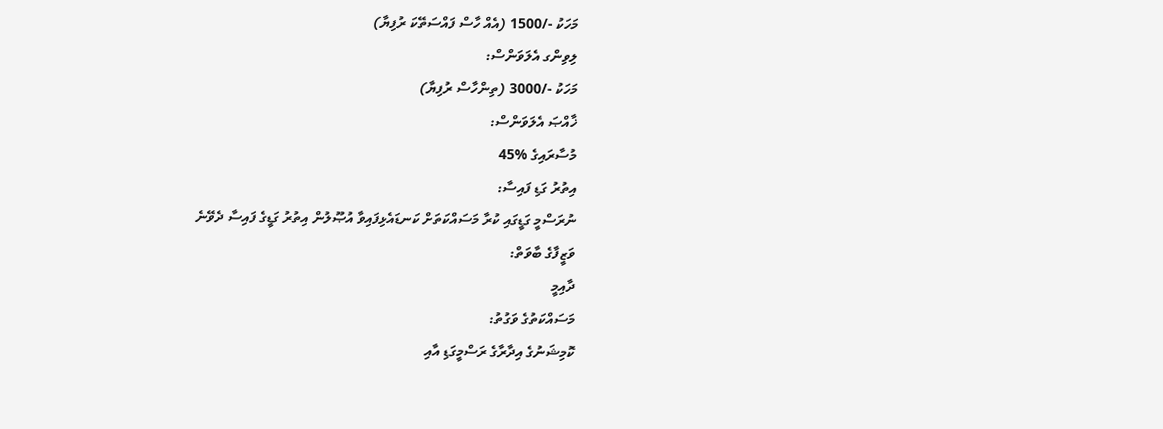މަހަކު -/1500 (އެއް ހާސް ފައްސަތޭކަ ރުފިޔާ)
ލިވިންގ އެލަވަންސް:
މަހަކު -/3000 (ތިންހާސް ރުފިޔާ)
ޚާއްޞަ އެލަވަންސް:
މުސާރައިގެ %45
އިތުރު ގަޑި ފައިސާ:
ނުރަސްމީ ގަޑީގައި ކުރާ މަސައްކަތަށް ކަނޑައެޅިފައިވާ އުޞޫލުން އިތުރު ގަޑީގެ ފައިސާ ދެވޭނެ
ވަޒީފާގެ ބާވަތް:
ދާއިމީ
މަސައްކަތުގެ ވަގުތު:
ކޮމިޝަނުގެ އިދާރާގެ ރަސްމީގަޑި އާއި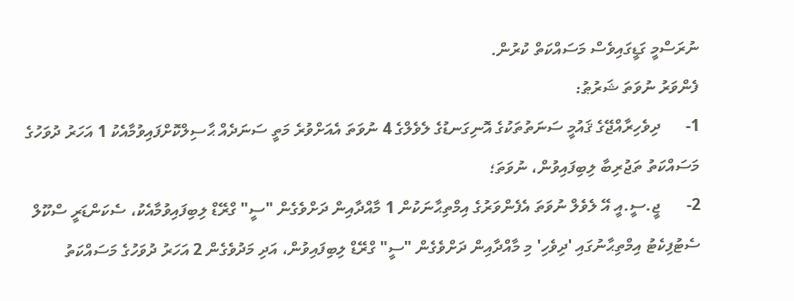ނުރަސްމީ ގަޑީގައިވެސް މަސައްކަތް ކުރުން.
ފެންވަރު ނުވަތަ ޝަރުޠު:
1-      ދިވެހިރާއްޖޭގެ ޤައުމީ ސަނަތުތަކުގެ އޮނިގަނޑުގެ ލެވެލްގެ 4 ނުވަތަ އެއަށްވުރެ މަތީ ސަނަދެއް ޙާސިލްކޮށްފައިވުމާއެކު 1 އަހަރު ދުވަހުގެ މަސައްކަތު ތަޖުރިބާ ލިބިފައިވުން، ނުވަތަ؛
2-      ޖީ.ސީ.އީ އޭ ލެވެލް ނުވަތަ އެފެންވަރުގެ އިމްތިޙާނަކުން 1 މާއްދާއިން ދަށްވެގެން "ސީ" ގްރޭޑް ލިބިފައިވުމާއެކު، ސެކަންޑަރީ ސްކޫލް ސެޓުފިކެޓު އިމްތިޙާނުގައި 'ދިވެހި' މި މާއްދާއިން ދަށްވެގެން "ސީ" ގްރޭޑް ލިބިފައިވުން، އަދި މަދުވެގެން 2 އަހަރު ދުވަހުގެ މަސައްކަތު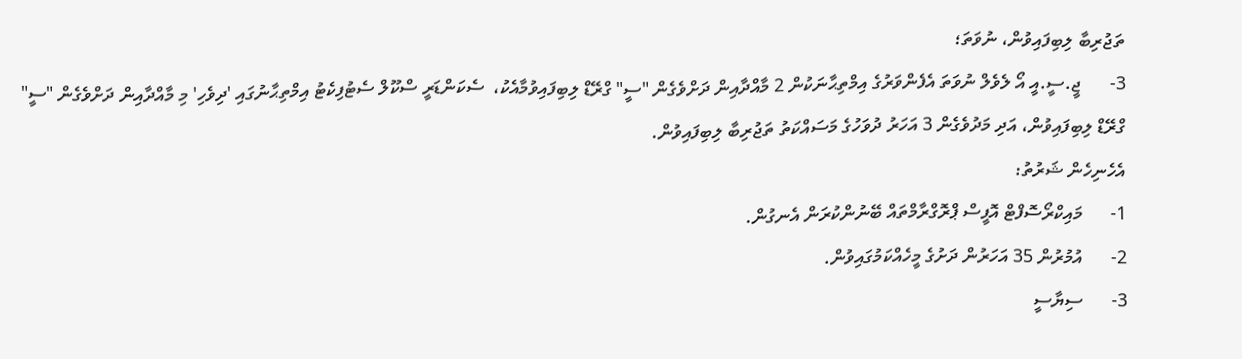ތަޖުރިބާ ލިބިފައިވުން، ނުވަތަ؛
3-      ޖީ.ސީ.އީ އޯ ލެވެލް ނުވަތަ އެފެންވަރުގެ އިމްތިޙާނަކުން 2 މާއްދާއިން ދަށްވެގެން "ސީ" ގްރޭޑް ލިބިފައިވުމާއެކު،  ސެކަންޑަރީ ސްކޫލް ސެޓުފިކެޓު އިމްތިޙާނުގައި 'ދިވެހި' މި މާއްދާއިން ދަށްވެގެން "ސީ" ގްރޭޑް ލިބިފައިވުން، އަދި މަދުވެގެން 3 އަހަރު ދުވަހުގެ މަސައްކަތު ތަޖުރިބާ ލިބިފައިވުން.
އެހެނިހެން ޝަރުތު:
1-      މައިކްރޯސޮފްޓް އޮފީސް ޕްރޮގްރާމްތައް ބޭނުންކުރަން އެނގުން.
2-      އުމުރުން 35 އަހަރުން ދަށުގެ މީހެއްކަމުގައިވުން.
3-      ސިޔާސީ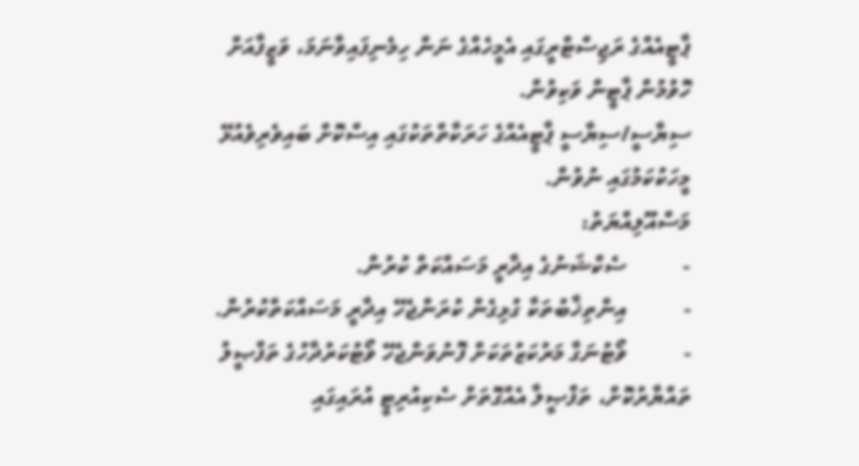ޕާޓީއެއްގެ ރަޖިސްޓްރީގައި އެމީހެއްގެ ނަން ހިމެނިފައިވާނަމަ، ވަޒީފާއަށް ހޮވުމުން ޕާޓީން ވަކިވުން.
ސިޔާސީ/ސިޔާސީ ޕާޓީއެއްގެ ހަރަކާތްތަކުގައި އިސްކޮށް ބައިވެރިވެއުޅޭ މީހަކުކަމުގައި ނުވުން.
މަސްއޫލިއްޔަތު:
-          ސެކްޝަނުގެ އިދާރީ މަސައްކަތް ކުރުން.
-          އިންތިޚާބުތަކާ ގުޅިގެން ކުރަންޖެހޭ އިދާރީ މަސައްކަތްކުރުން.
-          ވޯޓުނަގާ މަރުކަޒުތަކަށް ފޮނުވަންޖެހޭ ވޯޓުކަރުދާހުގެ ތަފްޞީލު ތައްޔާރުކޮށް، ތަފްޞީލާ އެއްގޮތަށް ސެކިއުރިޓީ އުރައިގައި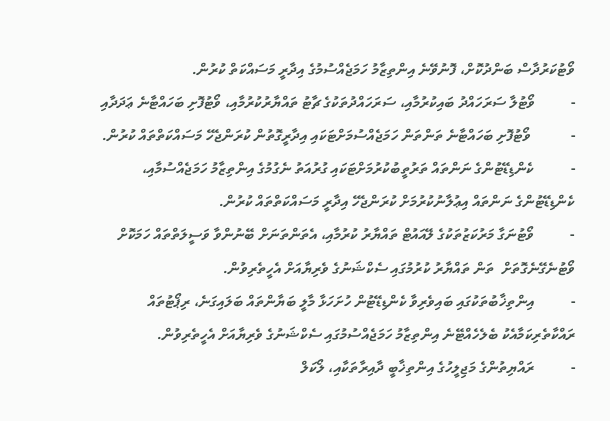ވޯޓުކަރުދާސް ބަންދުކޮށް، ފޮނުވޭނެ އިންތިޒާމު ހަމަޖެއްސުމުގެ އިދާރީ މަސައްކަތް ކުރުން.
-          ވޯޓުލާ ސަރަހައްދު ބައިކުރުމާއި، ސަރަހައްދުތަކުގެ ޗާޓު ތައްޔާރުކުރުމާއި، ވޯޓުފޮށި ބަހައްޓާނެ ޢަދަދާއި
-           ވޯޓުފޮށި ބަހައްޓާނެ ތަންތަން ހަމަޖެއްސުމަށްޓަކައި އިދާރީގޮތުން ކުރަންޖެހޭ މަސައްކަތްތައް ކުރުން.
-          ކެންޑިޑޭޓުންގެ ނަންތައް ތަރުތީބުކުރުމަށްޓަކައި ގުރުއަތު ނެގުމުގެ އިންތިޒާމު ހަމަޖެއްސުމާއި، ކެންޑިޑޭޓުންގެ ނަންތައް އިޢުލާނުކުރުމަށް ކުރަންޖެހޭ އިދާރީ މަސައްކަތްތައް ކުރުން.
-          ވޯޓުނަގާ މަރުކަޒުތަކުގެ ލޭއައުޓް ތައްޔާރު ކުރުމާއި، އެތަންތަނަށް ބޭނުންވާ ވަސީލަތްތައް ހަމަކޮށް ވޯޓުނެގޭނެގޮތަށް  ތަން ތައްޔާރު ކުރުމުގައި ސެކްޝަނުގެ ވެރިޔާއަށް އެހީތެރިވުން.
-          އިންތިޚާބުތަކުގައި ބައިވެރިވާ ކެންޑިޑޭޓުން ހުށަހަޅާ މާލީ ބަޔާންތައް ބަލައިގަނެ، ރިޕޯޓުތައް ރައްކާތެރިކަމާއެކު ބެލެހެއްޓޭނެ އިންތިޒާމު ހަމަޖެއްސުމުގައި ސެކްޝަނުގެ ވެރިޔާއަށް އެހީތެރިވުން.
-          ރައްޔިތުންގެ މަޖިލީހުގެ އިންތިޚާބީ ދާއިރާތަކާއި، ލޯކަލް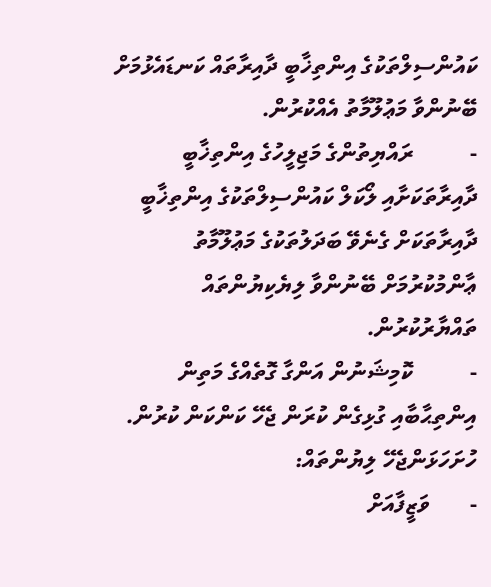ކައުންސިލްތަކުގެ އިންތިޚާބީ ދާއިރާތައް ކަނޑައެޅުމަށް ބޭނުންވާ މަޢުލޫމާތު އެއްކުރުން.
-          ރައްޔިތުންގެ މަޖިލީހުގެ އިންތިޚާބީ ދާއިރާތަކަށާއި ލޯކަލް ކައުންސިލްތަކުގެ އިންތިޚާބީ ދާއިރާތަކަށް ގެނެވޭ ބަދަލުތަކުގެ މަޢުލޫމާތު ޢާންމުކުރުމަށް ބޭނުންވާ ލިޔެކިޔުންތައް ތައްޔާރުކުރުން.
-          ކޮމިޝަނުން އަންގާ ގޮތެއްގެ މަތިން އިންތިޙާބާއި ގުޅިގެން ކުރަން ޖެހޭ ކަންކަން ކުރުން.
ހުށަހަޅަންޖެހޭ ލިޔުންތައް:
-       ވަޒީފާއަށް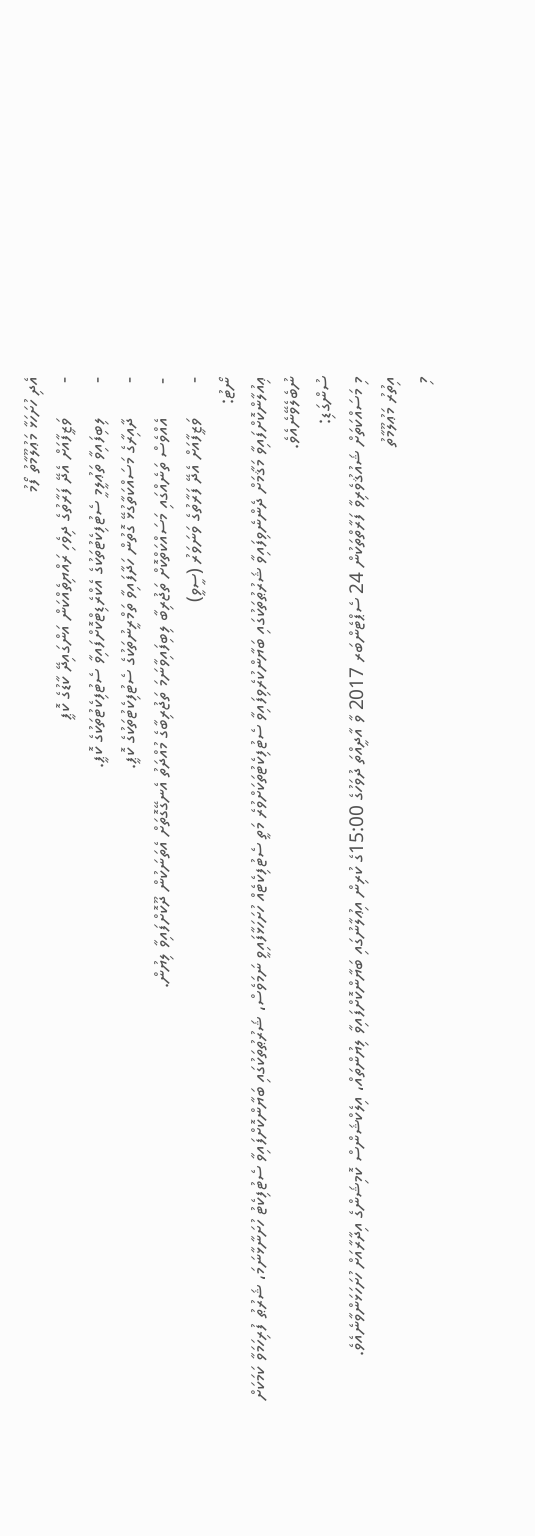އެދި ހުށަހަޅާ މަޢުލޫމާތު ފޯމު
-       ވަޒީފާއަށް އެދޭ ފަރާތުގެ ދިވެހި ރައްޔިތެއްކަން އަންގައިދޭ ކާޑުގެ ކޮޕީ
-       ލިބިފައިވާ ތަޢުލީމީ ސެޓުފިކެޓުތަކުގެ އެކްރެޑިޓްކޮށްފައިވާ ސެޓުފިކެޓުތަކުގެ ކޮޕީ.
-       ދާއިރާގެ މަސައްކަތާގުޅޭ ގޮތުން ހަދާފައިވާ ތަމްރީނުތަކުގެ ސެޓުފިކެޓުތަކުގެ ކޮޕީ.
-       އެއްވެސް ތަނެއްގައި މަސައްކަތްކޮށް ތަޖުރިބާ ލިބިފައިވާނަމަ ތަޖުރިބާގެ މުއްދަތު އެނގޭގޮތަށް އެތަނަކުން ދޫކޮށްފައިވާ ލިޔުން.
-       ވަޒީފާއަށް އެދޭ ފަރާތުގެ ވަނަވަރު (ސީވީ)
ނޯޓު:
ޢިއުލާންކޮށްފައިވާ މަޤާމަށް ދެންނެވިފައިވާ ޝަރުޠުތަކުގައި ބަޔާންކުރެވިފައިވާ ސެޓުފިކެޓުތަކަށްވުރެ މަތީ ސެޓުފިކެޓެއް ހުށަހަޅާފައިވީ ނަމަވެސް، ޝަރުޠުތަކުގައި ބަޔާންކޮށްފައިވާ ސެޓުފިކެޓު ހުށަނާޅާނަމަ، ޝަރުޠު ފުރިހަމަވާ ކަމަކަށް ނުބެލެވޭނެއެވެ.
ސުންގަޑި:
މި މަސައްކަތަށް ޝައުޤުވެރިވާ ފަރާތްތަކުން 24 ސެޕްޓެންބަރ 2017 ވާ އާދީއްތަ ދުވަހުގެ 15:00ގެ ކުރިން އިޢުލާނުގައި ބަޔާންކޮށްފައިވާ ލިޔުންތައް، އިލެކްޝަންސް ކޮމިޝަންގެ އިދާރާއަށް ހުށަހަޅަންވާނެއެވެ.
އިތުރު މަޢުލޫމާތު
މި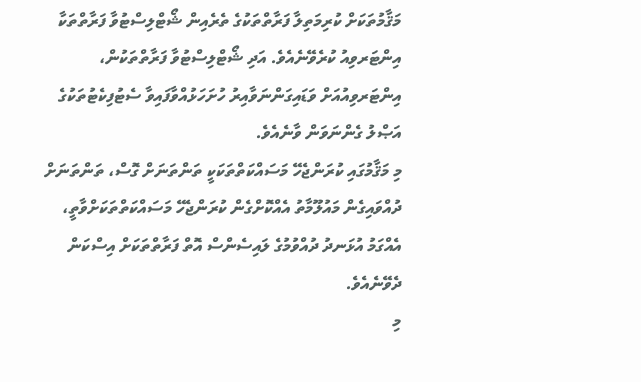މަޤާމުތަކަށް ކުރިމަތިލާ ފަރާތްތަކުގެ ތެރެއިން ޝޯޓްލިސްޓުވާ ފަރާތްތަކާ އިންޓަރވިއު ކުރެވޭނެއެވެ. އަދި ޝޯޓްލިސްޓުވާ ފަރާތްތަކުން، އިންޓަރވިއުއަށް ވަޑައިގަންނަވާއިރު ހުށަހަޅުއްވާފައިވާ ސެޓުފިކެޓުތަކުގެ އަޞްލު ގެންނަވަން ވާނެއެވެ.
މި މަޤާމުގައި ކުރަންޖެހޭ މަސައްކަތްތަކަކީ ތަންތަނަށް ގޮސް، ތަންތަނަށް ދުއްވައިގެން މައުލޫމާތު އެއްކޮށްގެން ކުރަންޖެހޭ މަސައްކަތްތަކަށްވާތީ، އެއްގަމު އުޅަނދު ދުއްވުމުގެ ލައިސެންސް އޮތް ފަރާތްތަކަށް އިސްކަން ދެވޭނެއެވެ.
މި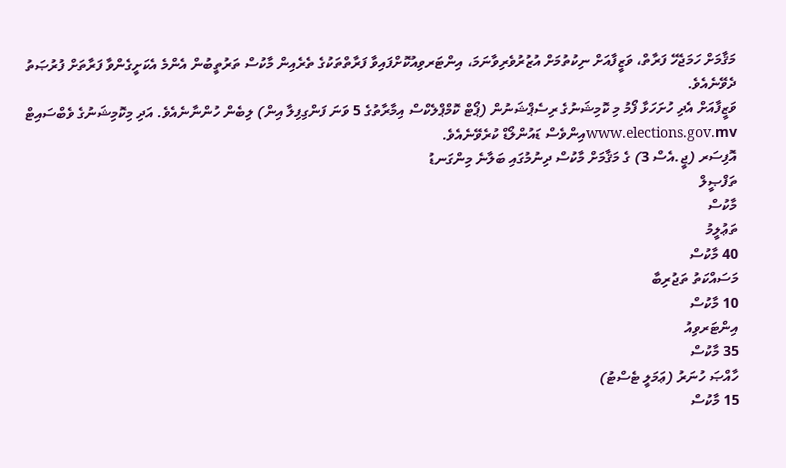މަޤާމަށް ހަމަޖެހޭ ފަރާތް، ވަޒީފާއަށް ނިކުތުމަށް އުޒުރުވެރިވާނަމަ، އިންޓަރވިއުކޮށްފައިވާ ފަރާތްތަކުގެ ތެރެއިން މާކުސް ތަރުތީބުން އެންމެ އެކަށީގެންވާ ފަރާތަށް ފުރުޞަތު ދެވޭނެއެވެ.
ވަޒީފާއަށް އެދި ހުށަހަޅާ ފޯމު މި ކޮމިޝަނުގެ ރިސެޕްޝަނުން (ޕޯޓް ކޮމްޕްލެކްސް އިމާރާތުގެ 5 ވަނަ ފަންގިފިލާ އިން) ލިބެން ހުންނާނެއެވެ. އަދި މިކޮމިޝަނުގެ ވެބްސައިޓް www.elections.gov.mvއިންވެސް ޑައުންލޯޑް ކުރެވޭނެއެވެ.
އޮފިސަރ (ޖީ.އެސް 3) ގެ މަޤާމަށް މާކުސް ދިނުމުގައި ބަލާނެ މިންގަނޑު
ތަފްޞީލް
މާކުސް
ތަޢުލީމު
40 މާކުސް
މަސައްކަތު ތަޖުރިބާ
10 މާކުސް
އިންޓަރވިއު
35 މާކުސް
ހާއްޞަ ހުނަރު (ޢަމަލީ ޓެސްޓު)
15 މާކުސް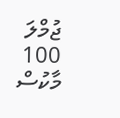ޖުމްލަ
100 މާކުސް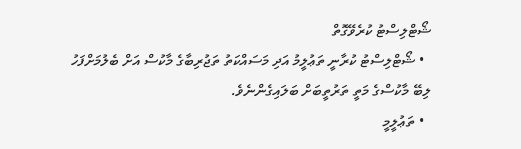ޝޯޓްލިސްޓު ކުރެވޭގޮތް
  • ޝޯޓްލިސްޓު ކުރާނީ ތަޢުލީމު އަދި މަސައްކަތު ތަޖުރިބާގެ މާކުސް އަށް ބެލުމަށްފަހު ލިބޭ މާކުސްގެ މަތީ ތަރުތީބަށް ބަލައިގެންނެވެ.
  • ތަޢުލީމީ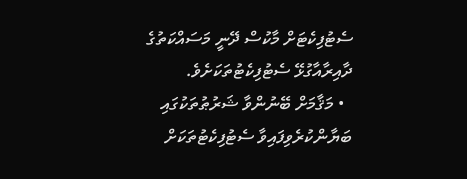ސެޓުފިކެޓަށް މާކުސް ދޭނީ މަސައްކަތުގެ ދާއިރާއާގުޅޭ ސެޓުފިކެޓުތަކަށެވެ.
  • މަޤާމަށް ބޭނުންވާ ޝަރުޠުތަކުގައި ބަޔާންކުރެވިފައިވާ ސެޓުފިކެޓުތަކަށް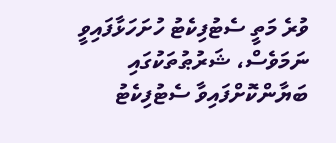ވުރެ މަތީ ސެޓުފިކެޓު ހުށަހަޅާފައިވީ ނަމަވެސް، ޝަރުޠުތަކުގައި ބަޔާންކޮށްފައިވާ ސެޓުފިކެޓު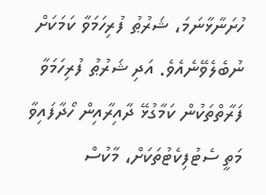ހުށަނާޅާނަމަ، ޝަރުޠު ފުރިހަމަވާ ކަމަކަށް ނުބެލެވޭނެއެވެ. އަދި ޝަރުޠު ފުރިހަމަވާ ފަރާތްތަކުން ކަމާގުޅޭ ދާއިރާއިން ހޯދާފައިވާ މަތީ ސެޓުފިކެޓުތަކަށް، މާކުސް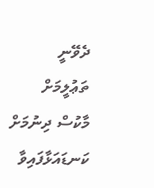ދެވޭނީ ތަޢުލީމަށް މާކުސް ދިނުމަށް ކަނޑައަޅާފައިވާ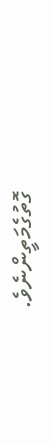ގޮތުގެމަތީންނެވެ.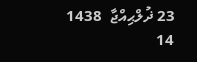23 ޛުލްޙިއްޖާ  1438
14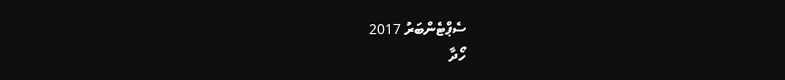ސެޕްޓެންބަރު 2017
ހޯދާ